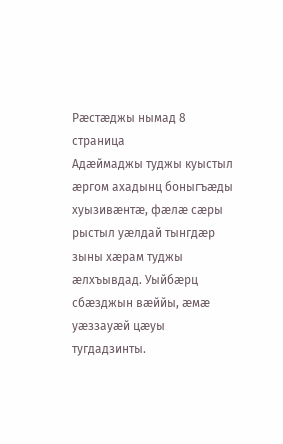Рæстæджы нымад 8 страница
Адæймаджы туджы куыстыл æргом ахадынц боныгъæды хуызивæнтæ, фæлæ сæры рыстыл уæлдай тынгдæр зыны хæрам туджы æлхъывдад. Уыйбæрц сбæзджын вæййы, æмæ уæззауæй цæуы тугдадзинты.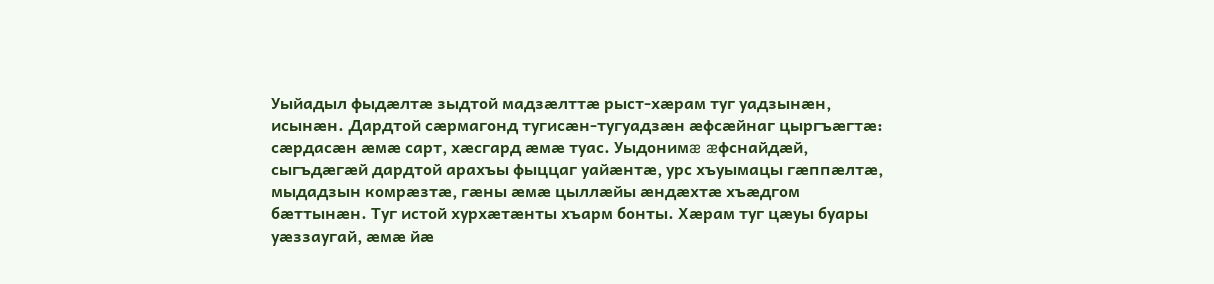Уыйадыл фыдæлтæ зыдтой мадзæлттæ рыст-хæрам туг уадзынæн, исынæн. Дардтой сæрмагонд тугисæн-тугуадзæн æфсæйнаг цыргъæгтæ: сæрдасæн æмæ сарт, хæсгард æмæ туас. Уыдонимæ æфснайдæй, сыгъдæгæй дардтой арахъы фыццаг уайæнтæ, урс хъуымацы гæппæлтæ, мыдадзын комрæзтæ, гæны æмæ цыллæйы æндæхтæ хъæдгом бæттынæн. Туг истой хурхæтæнты хъарм бонты. Хæрам туг цæуы буары уæззаугай, æмæ йæ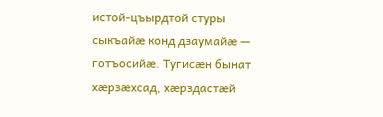истой-цъырдтой стуры сыкъайæ конд дзаумайæ — готъосийæ. Тугисæн бынат хæрзæхсад, хæрздастæй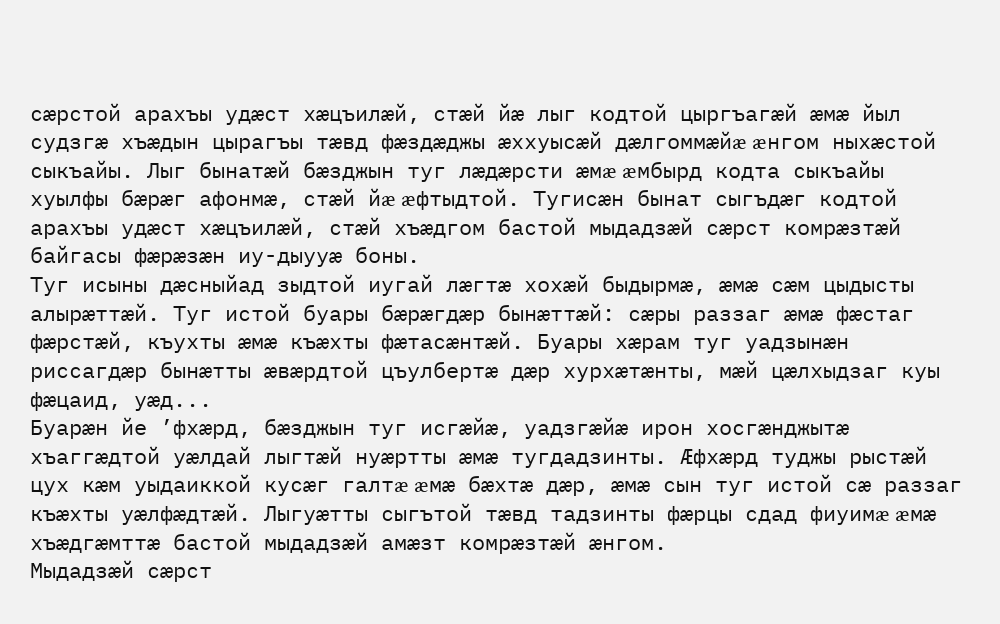сæрстой арахъы удæст хæцъилæй, стæй йæ лыг кодтой цыргъагæй æмæ йыл судзгæ хъæдын цырагъы тæвд фæздæджы æххуысæй дæлгоммæйæ æнгом ныхæстой сыкъайы. Лыг бынатæй бæзджын туг лæдæрсти æмæ æмбырд кодта сыкъайы хуылфы бæрæг афонмæ, стæй йæ æфтыдтой. Тугисæн бынат сыгъдæг кодтой арахъы удæст хæцъилæй, стæй хъæдгом бастой мыдадзæй сæрст комрæзтæй байгасы фæрæзæн иу-дыууæ боны.
Туг исыны дæсныйад зыдтой иугай лæгтæ хохæй быдырмæ, æмæ сæм цыдысты алырæттæй. Туг истой буары бæрæгдæр бынæттæй: сæры раззаг æмæ фæстаг фæрстæй, къухты æмæ къæхты фæтасæнтæй. Буары хæрам туг уадзынæн риссагдæр бынæтты æвæрдтой цъулбертæ дæр хурхæтæнты, мæй цæлхыдзаг куы фæцаид, уæд...
Буарæн йе ’фхæрд, бæзджын туг исгæйæ, уадзгæйæ ирон хосгæнджытæ хъаггæдтой уæлдай лыгтæй нуæртты æмæ тугдадзинты. Æфхæрд туджы рыстæй цух кæм уыдаиккой кусæг галтæ æмæ бæхтæ дæр, æмæ сын туг истой сæ раззаг къæхты уæлфæдтæй. Лыгуæтты сыгътой тæвд тадзинты фæрцы сдад фиуимæ æмæ хъæдгæмттæ бастой мыдадзæй амæзт комрæзтæй æнгом.
Мыдадзæй сæрст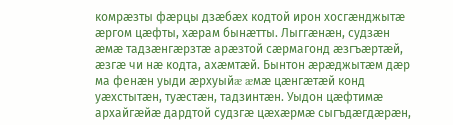комрæзты фæрцы дзæбæх кодтой ирон хосгæнджытæ æргом цæфты, хæрам бынæтты. Лыггæнæн, судзæн æмæ тадзæнгæрзтæ арæзтой сæрмагонд æзгъæртæй, æзгæ чи нæ кодта, ахæмтæй. Бынтон æрæджытæм дæр ма фенæн уыди æрхуыйæ æмæ цæнгæтæй конд уæхстытæн, туæстæн, тадзинтæн. Уыдон цæфтимæ архайгæйæ дардтой судзгæ цæхæрмæ сыгъдæгдæрæн,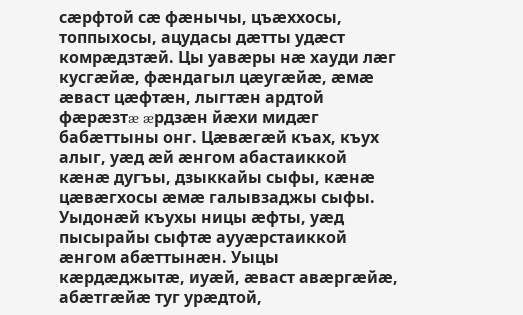сæрфтой сæ фæнычы, цъæххосы, топпыхосы, ацудасы дæтты удæст комрæдзтæй. Цы уавæры нæ хауди лæг кусгæйæ, фæндагыл цæугæйæ, æмæ æваст цæфтæн, лыгтæн ардтой фæрæзтæ æрдзæн йæхи мидæг бабæттыны онг. Цæвæгæй къах, къух алыг, уæд æй æнгом абастаиккой кæнæ дугъы, дзыккайы сыфы, кæнæ цæвæгхосы æмæ галывзаджы сыфы. Уыдонæй къухы ницы æфты, уæд пысырайы сыфтæ аууæрстаиккой æнгом абæттынæн. Уыцы кæрдæджытæ, иуæй, æваст авæргæйæ, абæтгæйæ туг урæдтой,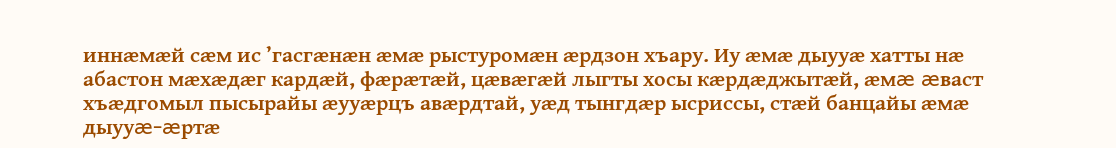иннæмæй сæм ис ’гасгæнæн æмæ рыстуромæн æрдзон хъару. Иу æмæ дыууæ хатты нæ абастон мæхæдæг кардæй, фæрæтæй, цæвæгæй лыгты хосы кæрдæджытæй, æмæ æваст хъæдгомыл пысырайы æууæрцъ авæрдтай, уæд тынгдæр ысриссы, стæй банцайы æмæ дыууæ-æртæ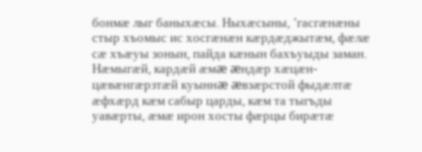бонмæ лыг баныхæсы. Ныхæсыны, ’гасгæнæны стыр хъомыс ис хосгæнæн кæрдæджытæм, фæлæ сæ хъæуы зонын, пайда кæнын бахъуыды заман.
Нæмыгæй, кардæй æмæ æндæр хæцæн-цæвæнгæрзтæй куыннæ æвзæрстой фыдæлтæ æфхæрд кæм сабыр царды, кæм та тыгъды уавæрты, æмæ ирон хосты фæрцы бирæтæ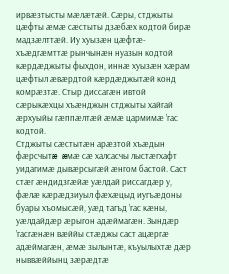ирвæзтысты мæлæтæй. Сæры, стджыты цæфты æмæ сæстыты дзæбæх кодтой бирæ мадзæлттæй. Иу хуызæн цæфтæ-хъæдгæмттæ рынчынæн нуазын кодтой кæрдæджыты фыхдон, иннæ хуызæн хæрам цæфтыл æвæрдтой кæрдæджытæй конд комрæзтæ. Стыр диссагæн ивтой сæрыкæхцы хъæнджын стджыты хайгай æрхуыйы гæппæлтæй æмæ цармимæ ’гас кодтой.
Стджыты сæстытæн арæзтой хъæдын фæрсчытæ æмæ сæ халсасчы лыстæгхафт уидагимæ дывæрсыгæй æнгом бастой. Саст стæг æндидзгæйæ уæлдай риссагдæр у, фæлæ кæрæдзиуыл фæхæцыд иугъæдоны буары хъомысæй, уæд тагъд ’гас кæны, уæлдайдæр æрыгон адæймагæн. Зындæр ’гасгæнæн вæййы стæджы саст ацæргæ адæймагæн, æмæ зылынтæ, къуылыхтæ дæр ныввæййынц зæрæдтæ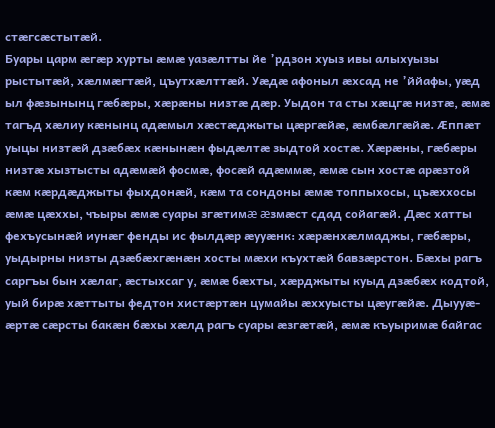стæгсæстытæй.
Буары царм æгæр хурты æмæ уазæлтты йе ’рдзон хуыз ивы алыхуызы рыстытæй, хæлмæгтæй, цъутхæлттæй. Уæдæ афоныл æхсад не ’ййафы, уæд ыл фæзынынц гæбæры, хæрæны низтæ дæр. Уыдон та сты хæцгæ низтæ, æмæ тагъд хæлиу кæнынц адæмыл хæстæджыты цæргæйæ, æмбæлгæйæ. Æппæт уыцы низтæй дзæбæх кæнынæн фыдæлтæ зыдтой хостæ. Хæрæны, гæбæры низтæ хызтысты адæмæй фосмæ, фосæй адæммæ, æмæ сын хостæ арæзтой кæм кæрдæджыты фыхдонæй, кæм та сондоны æмæ топпыхосы, цъæххосы æмæ цæххы, чъыры æмæ суары згæтимæ æзмæст сдад сойагæй. Дæс хатты фехъусынæй иунæг фенды ис фылдæр æууæнк: хæрæнхæлмаджы, гæбæры, уыдырны низты дзæбæхгæнæн хосты мæхи къухтæй бавзæрстон. Бæхы рагъ саргъы бын хæлаг, æстыхсаг у, æмæ бæхты, хæрджыты куыд дзæбæх кодтой, уый бирæ хæттыты федтон хистæртæн цумайы æххуысты цæугæйæ. Дыууæ-æртæ сæрсты бакæн бæхы хæлд рагъ суары æзгæтæй, æмæ къуыримæ байгас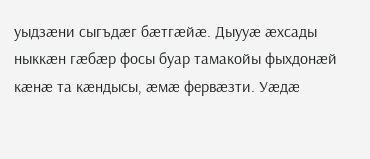уыдзæни сыгъдæг бæтгæйæ. Дыууæ æхсады ныккæн гæбæр фосы буар тамакойы фыхдонæй кæнæ та кæндысы, æмæ фервæзти. Уæдæ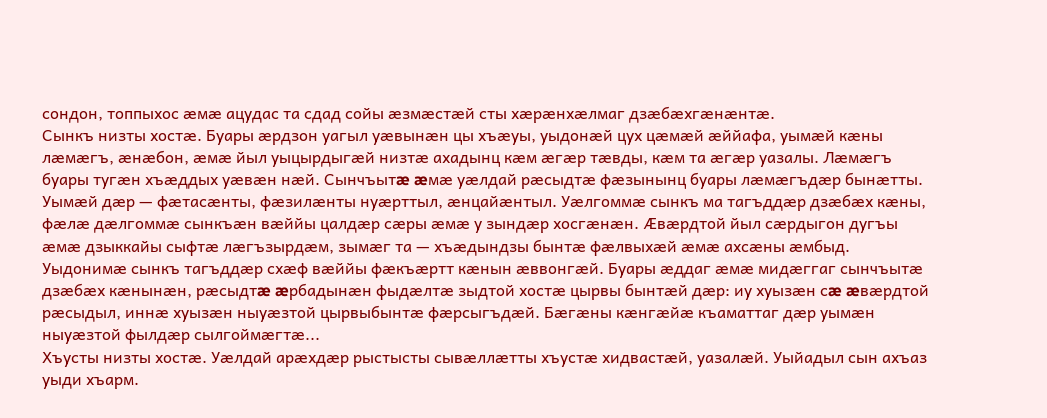сондон, топпыхос æмæ ацудас та сдад сойы æзмæстæй сты хæрæнхæлмаг дзæбæхгæнæнтæ.
Сынкъ низты хостæ. Буары æрдзон уагыл уæвынæн цы хъæуы, уыдонæй цух цæмæй æййафа, уымæй кæны лæмæгъ, æнæбон, æмæ йыл уыцырдыгæй низтæ ахадынц кæм æгæр тæвды, кæм та æгæр уазалы. Лæмæгъ буары тугæн хъæддых уæвæн нæй. Сынчъытæ æмæ уæлдай рæсыдтæ фæзынынц буары лæмæгъдæр бынæтты. Уымæй дæр — фæтасæнты, фæзилæнты нуæрттыл, æнцайæнтыл. Уæлгоммæ сынкъ ма тагъддæр дзæбæх кæны, фæлæ дæлгоммæ сынкъæн вæййы цалдæр сæры æмæ у зындæр хосгæнæн. Æвæрдтой йыл сæрдыгон дугъы æмæ дзыккайы сыфтæ лæгъзырдæм, зымæг та — хъæдындзы бынтæ фæлвыхæй æмæ ахсæны æмбыд. Уыдонимæ сынкъ тагъддæр схæф вæййы фæкъæртт кæнын æввонгæй. Буары æддаг æмæ мидæггаг сынчъытæ дзæбæх кæнынæн, рæсыдтæ æрбадынæн фыдæлтæ зыдтой хостæ цырвы бынтæй дæр: иу хуызæн сæ æвæрдтой рæсыдыл, иннæ хуызæн ныуæзтой цырвыбынтæ фæрсыгъдæй. Бæгæны кæнгæйæ къаматтаг дæр уымæн ныуæзтой фылдæр сылгоймæгтæ...
Хъусты низты хостæ. Уæлдай арæхдæр рыстысты сывæллæтты хъустæ хидвастæй, уазалæй. Уыйадыл сын ахъаз уыди хъарм.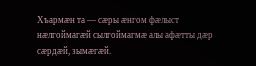Хъармæн та — сæры æнгом фæлыст нæлгоймагæй сылгоймагмæ алы афæтты дæр сæрдæй, зымæгæй.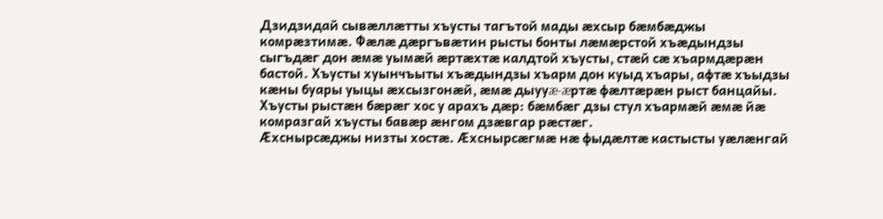Дзидзидай сывæллæтты хъусты тагътой мады æхсыр бæмбæджы комрæзтимæ. Фæлæ дæргъвæтин рысты бонты лæмæрстой хъæдындзы сыгъдæг дон æмæ уымæй æртæхтæ калдтой хъусты, стæй сæ хъармдæрæн бастой. Хъусты хуынчъыты хъæдындзы хъарм дон куыд хъары, афтæ хъыдзы кæны буары уыцы æхсызгонæй, æмæ дыууæ-æртæ фæлтæрæн рыст банцайы.
Хъусты рыстæн бæрæг хос у арахъ дæр: бæмбæг дзы стул хъармæй æмæ йæ комразгай хъусты бавæр æнгом дзæвгар рæстæг.
Æхснырсæджы низты хостæ. Æхснырсæгмæ нæ фыдæлтæ кастысты уæлæнгай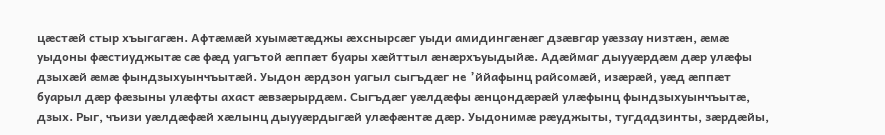цæстæй стыр хъыгагæн. Афтæмæй хуымæтæджы æхснырсæг уыди амидингæнæг дзæвгар уæззау низтæн, æмæ уыдоны фæстиуджытæ сæ фæд уагътой æппæт буары хæйттыл æнæрхъуыдыйæ. Адæймаг дыууæрдæм дæр улæфы дзыхæй æмæ фындзыхуынчъытæй. Уыдон æрдзон уагыл сыгъдæг не ’ййафынц райсомæй, изæрæй, уæд æппæт буарыл дæр фæзыны улæфты ахаст æвзæрырдæм. Сыгъдæг уæлдæфы æнцондæрæй улæфынц фындзыхуынчъытæ, дзых. Рыг, чъизи уæлдæфæй хæлынц дыууæрдыгæй улæфæнтæ дæр. Уыдонимæ рæуджыты, тугдадзинты, зæрдæйы,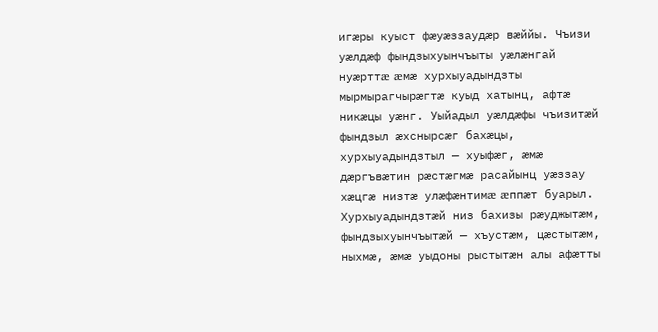игæры куыст фæуæззаудæр вæййы. Чъизи уæлдæф фындзыхуынчъыты уæлæнгай нуæрттæ æмæ хурхыуадындзты мырмырагчырæгтæ куыд хатынц, афтæ никæцы уæнг. Уыйадыл уæлдæфы чъизитæй фындзыл æхснырсæг бахæцы, хурхыуадындзтыл — хуыфæг, æмæ дæргъвæтин рæстæгмæ расайынц уæззау хæцгæ низтæ улæфæнтимæ æппæт буарыл. Хурхыуадындзтæй низ бахизы рæуджытæм, фындзыхуынчъытæй — хъустæм, цæстытæм, ныхмæ, æмæ уыдоны рыстытæн алы афæтты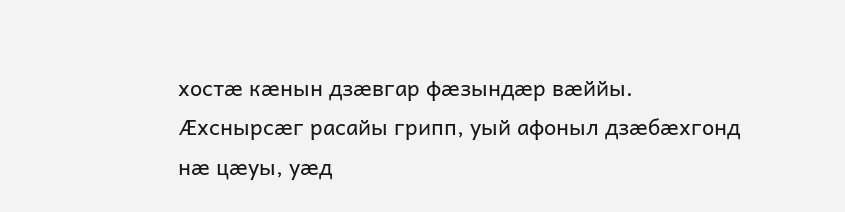хостæ кæнын дзæвгар фæзындæр вæййы. Æхснырсæг расайы грипп, уый афоныл дзæбæхгонд нæ цæуы, уæд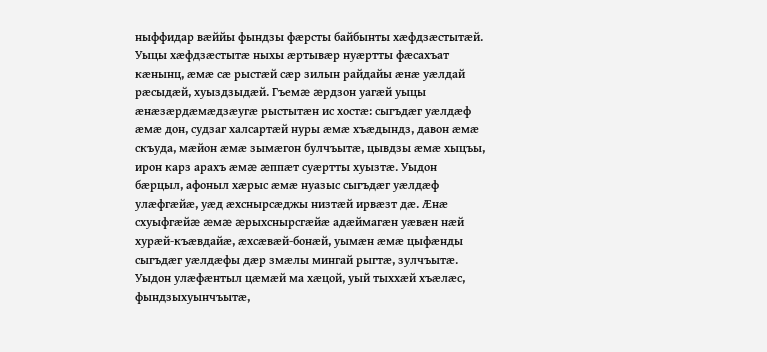ныффидар вæййы фындзы фæрсты байбынты хæфдзæстытæй. Уыцы хæфдзæстытæ ныхы æртывæр нуæртты фæсахъат кæнынц, æмæ сæ рыстæй сæр зилын райдайы æнæ уæлдай рæсыдæй, хуыздзыдæй. Гъемæ æрдзон уагæй уыцы æнæзæрдæмæдзæугæ рыстытæн ис хостæ: сыгъдæг уæлдæф æмæ дон, судзаг халсартæй нуры æмæ хъæдындз, давон æмæ скъуда, мæйон æмæ зымæгон булчъытæ, цывдзы æмæ хыцъы, ирон карз арахъ æмæ æппæт суæртты хуызтæ. Уыдон бæрцыл, афоныл хæрыс æмæ нуазыс сыгъдæг уæлдæф улæфгæйæ, уæд æхснырсæджы низтæй ирвæзт дæ. Æнæ схуыфгæйæ æмæ æрыхснырсгæйæ адæймагæн уæвæн нæй хурæй-къæвдайæ, æхсæвæй-бонæй, уымæн æмæ цыфæнды сыгъдæг уæлдæфы дæр змæлы мингай рыгтæ, зулчъытæ. Уыдон улæфæнтыл цæмæй ма хæцой, уый тыххæй хъæлæс, фындзыхуынчъытæ,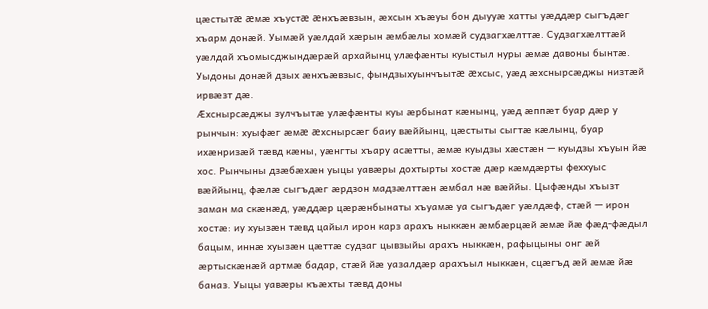цæстытæ æмæ хъустæ æнхъæвзын, æхсын хъæуы бон дыууæ хатты уæддæр сыгъдæг хъарм донæй. Уымæй уæлдай хæрын æмбæлы хомæй судзагхæлттæ. Судзагхæлттæй уæлдай хъомысджындæрæй архайынц улæфæнты куыстыл нуры æмæ давоны бынтæ. Уыдоны донæй дзых æнхъæвзыс, фындзыхуынчъытæ æхсыс, уæд æхснырсæджы низтæй ирвæзт дæ.
Æхснырсæджы зулчъытæ улæфæнты куы æрбынат кæнынц, уæд æппæт буар дæр у рынчын: хуыфæг æмæ æхснырсæг баиу вæййынц, цæстыты сыгтæ кæлынц, буар ихæнризæй тæвд кæны, уæнгты хъару асæтты, æмæ куыдзы хæстæн — куыдзы хъуын йæ хос. Рынчыны дзæбæхæн уыцы уавæры дохтырты хостæ дæр кæмдæрты феххуыс вæййынц, фæлæ сыгъдæг æрдзон мадзæлттæн æмбал нæ вæййы. Цыфæнды хъызт заман ма скæнæд, уæддæр цæрæнбынаты хъуамæ уа сыгъдæг уæлдæф, стæй — ирон хостæ: иу хуызæн тæвд цайыл ирон карз арахъ ныккæн æмбæрцæй æмæ йæ фæд-фæдыл бацым, иннæ хуызæн цæттæ судзаг цывзыйы арахъ ныккæн, рафыцыны онг æй æртыскæнæй артмæ бадар, стæй йæ уазалдæр арахъыл ныккæн, сцæгъд æй æмæ йæ баназ. Уыцы уавæры къæхты тæвд доны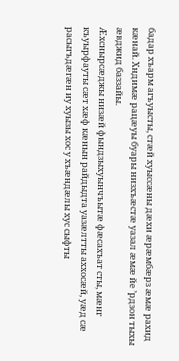бадар хъарм агъуысты, стæй хуыссæны дæхи æрæмбæрз æмæ рахид кæнай. Хндимæ рацæуы буары низхъæстæ уазал æмæ йе ’рдзон тыхы æвджид баззайы.
Æхснырсæджы низæй фындзыхуынчъытæ фæсахъат сты, мæнг къуырфауты сæт хæф кæнын райдыдта уазæлтты аххосæй, уæд сæ расыгъдæгæн иу хуызы хос у хъæндæлы хус сыфты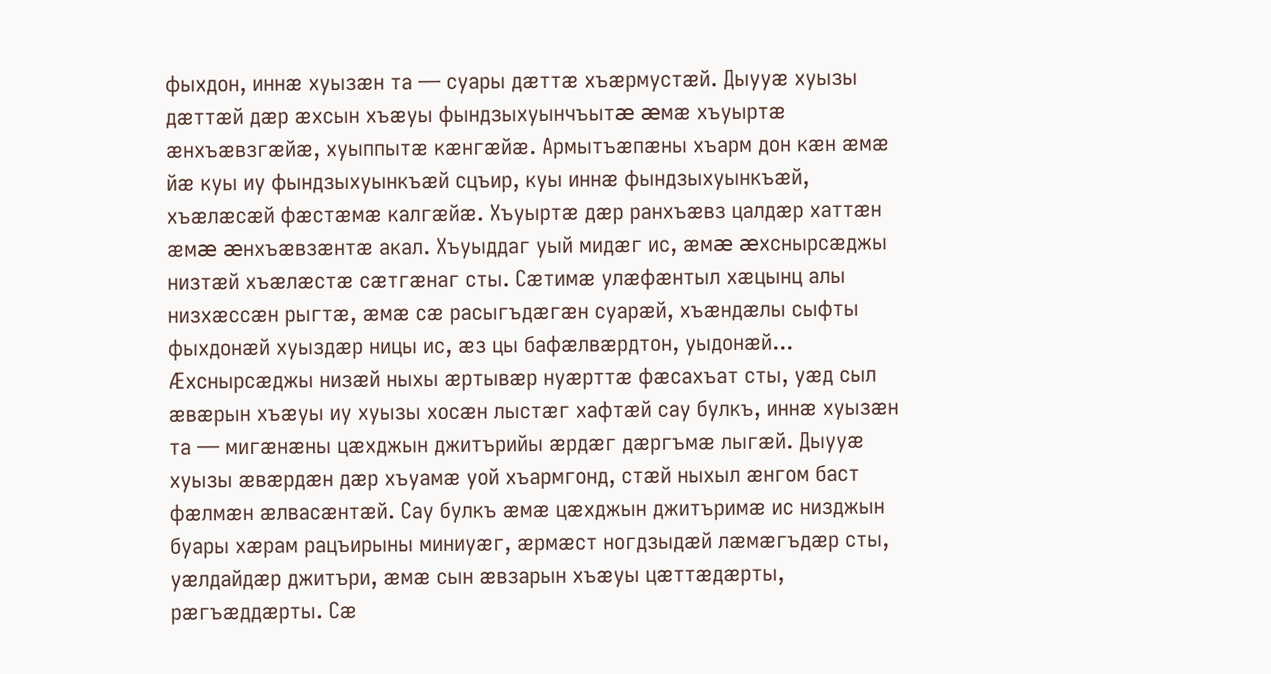фыхдон, иннæ хуызæн та — суары дæттæ хъæрмустæй. Дыууæ хуызы дæттæй дæр æхсын хъæуы фындзыхуынчъытæ æмæ хъуыртæ æнхъæвзгæйæ, хуыппытæ кæнгæйæ. Армытъæпæны хъарм дон кæн æмæ йæ куы иу фындзыхуынкъæй сцъир, куы иннæ фындзыхуынкъæй, хъæлæсæй фæстæмæ калгæйæ. Хъуыртæ дæр ранхъæвз цалдæр хаттæн æмæ æнхъæвзæнтæ акал. Хъуыддаг уый мидæг ис, æмæ æхснырсæджы низтæй хъæлæстæ сæтгæнаг сты. Сæтимæ улæфæнтыл хæцынц алы низхæссæн рыгтæ, æмæ сæ расыгъдæгæн суарæй, хъæндæлы сыфты фыхдонæй хуыздæр ницы ис, æз цы бафæлвæрдтон, уыдонæй...
Æхснырсæджы низæй ныхы æртывæр нуæрттæ фæсахъат сты, уæд сыл æвæрын хъæуы иу хуызы хосæн лыстæг хафтæй сау булкъ, иннæ хуызæн та — мигæнæны цæхджын джитърийы æрдæг дæргъмæ лыгæй. Дыууæ хуызы æвæрдæн дæр хъуамæ уой хъармгонд, стæй ныхыл æнгом баст фæлмæн æлвасæнтæй. Сау булкъ æмæ цæхджын джитъримæ ис низджын буары хæрам рацъирыны миниуæг, æрмæст ногдзыдæй лæмæгъдæр сты, уæлдайдæр джитъри, æмæ сын æвзарын хъæуы цæттæдæрты, рæгъæддæрты. Сæ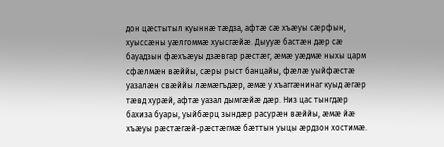дон цæстытыл куыннæ тæдза, афтæ сæ хъæуы сæрфын, хуыссæны уæлгоммæ хуысгæйæ. Дыууæ бастæн дæр сæ бауадзын фæхъæуы дзæвгар рæстæг, æмæ уæдмæ ныхы царм сфæлмæн вæййы, сæры рыст банцайы, фæлæ уыйфæстæ уазалæн свæййы лæмæгъдæр, æмæ у хъаггæнинаг куыд æгæр тæвд хурæй, афтæ уазал дымгæйæ дæр. Низ цас тынгдæр бахиза буары, уыйбæрц зындæр расурæн вæййы, æмæ йæ хъæуы рæстæгæй-рæстæгмæ бæттын уыцы æрдзон хостимæ.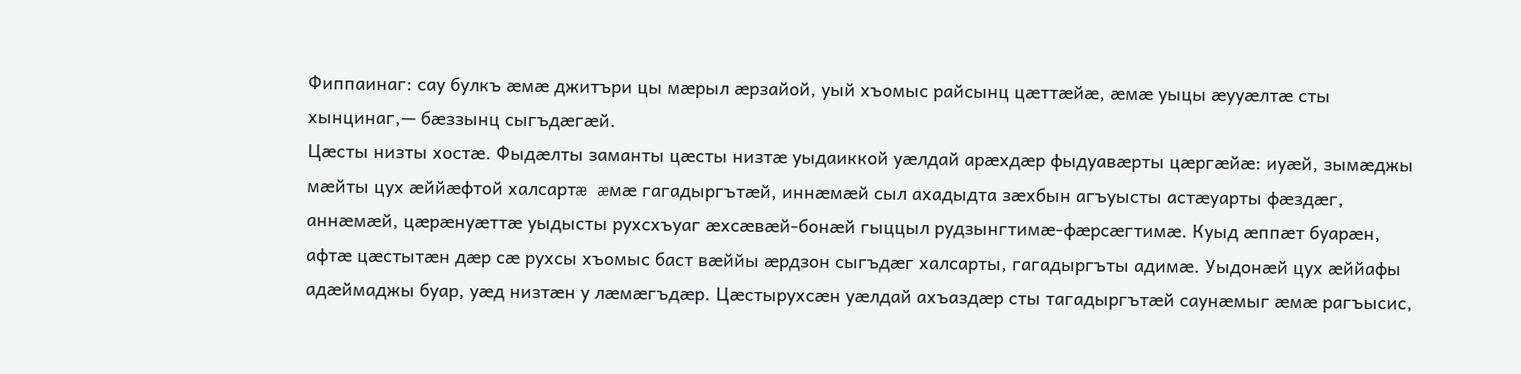Фиппаинаг: сау булкъ æмæ джитъри цы мæрыл æрзайой, уый хъомыс райсынц цæттæйæ, æмæ уыцы æууæлтæ сты хынцинаг,— бæззынц сыгъдæгæй.
Цæсты низты хостæ. Фыдæлты заманты цæсты низтæ уыдаиккой уæлдай арæхдæр фыдуавæрты цæргæйæ: иуæй, зымæджы мæйты цух æййæфтой халсартæ æмæ гагадыргътæй, иннæмæй сыл ахадыдта зæхбын агъуысты астæуарты фæздæг, аннæмæй, цæрæнуæттæ уыдысты рухсхъуаг æхсæвæй-бонæй гыццыл рудзынгтимæ-фæрсæгтимæ. Куыд æппæт буарæн, афтæ цæстытæн дæр сæ рухсы хъомыс баст вæййы æрдзон сыгъдæг халсарты, гагадыргъты адимæ. Уыдонæй цух æййафы адæймаджы буар, уæд низтæн у лæмæгъдæр. Цæстырухсæн уæлдай ахъаздæр сты тагадыргътæй саунæмыг æмæ рагъысис,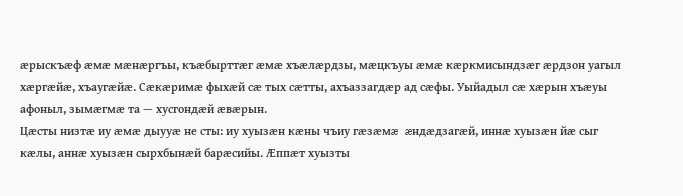æрыскъæф æмæ мæнæргъы, къæбырттæг æмæ хъæлæрдзы, мæцкъуы æмæ кæркмисындзæг æрдзон уагыл хæргæйæ, хъаугæйæ. Сæкæримæ фыхæй сæ тых сæтты, ахъаззагдæр ад сæфы. Уыйадыл сæ хæрын хъæуы афоныл, зымæгмæ та — хусгондæй æвæрын.
Цæсты низтæ иу æмæ дыууæ не сты: иу хуызæн кæны чъиу гæзæмæ æндæдзагæй, иннæ хуызæн йæ сыг кæлы, аннæ хуызæн сырхбынæй барæсийы. Æппæт хуызты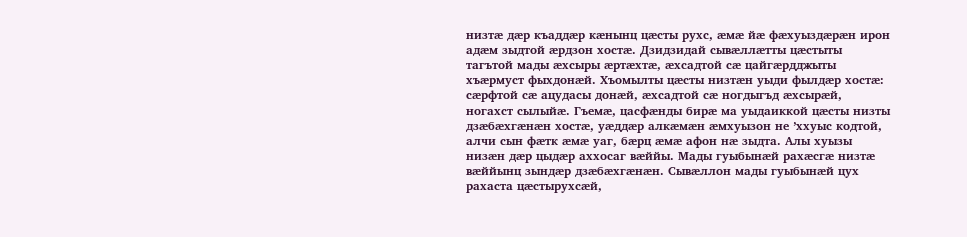низтæ дæр къаддæр кæнынц цæсты рухс, æмæ йæ фæхуыздæрæн ирон адæм зыдтой æрдзон хостæ. Дзидзидай сывæллæтты цæстыты тагътой мады æхсыры æртæхтæ, æхсадтой сæ цайгæрдджыты хъæрмуст фыхдонæй. Хъомылты цæсты низтæн уыди фылдæр хостæ: сæрфтой сæ ацудасы донæй, æхсадтой сæ ногдыгъд æхсырæй, ногахст сылыйæ. Гъемæ, цасфæнды бирæ ма уыдаиккой цæсты низты дзæбæхгæнæн хостæ, уæддæр алкæмæн æмхуызон не ’ххуыс кодтой, алчи сын фæтк æмæ уаг, бæрц æмæ афон нæ зыдта. Алы хуызы низæн дæр цыдæр аххосаг вæййы. Мады гуыбынæй рахæсгæ низтæ вæййынц зындæр дзæбæхгæнæн. Сывæллон мады гуыбынæй цух рахаста цæстырухсæй,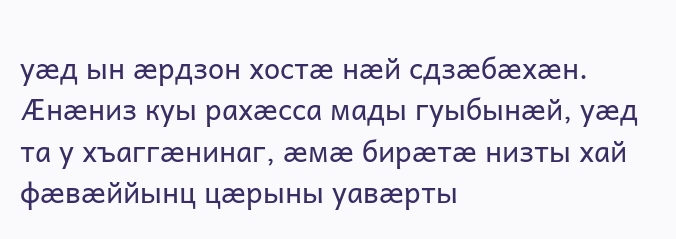уæд ын æрдзон хостæ нæй сдзæбæхæн. Æнæниз куы рахæсса мады гуыбынæй, уæд та у хъаггæнинаг, æмæ бирæтæ низты хай фæвæййынц цæрыны уавæрты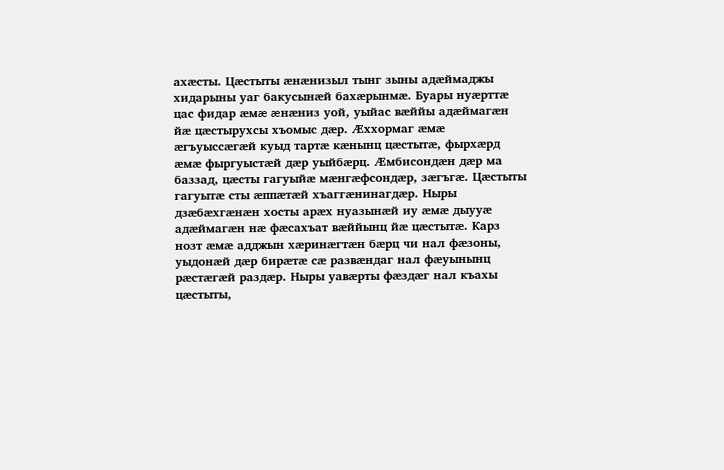ахæсты. Цæстыты æнæнизыл тынг зыны адæймаджы хидарыны уаг бакусынæй бахæрынмæ. Буары нуæрттæ цас фидар æмæ æнæниз уой, уыйас вæййы адæймагæн йæ цæстырухсы хъомыс дæр. Æххормаг æмæ æгъуыссæгæй куыд тартæ кæнынц цæстытæ, фырхæрд æмæ фыргуыстæй дæр уыйбæрц. Æмбисондæн дæр ма баззад, цæсты гагуыйæ мæнгæфсондæр, зæгъгæ. Цæстыты гагуытæ сты æппæтæй хъаггæнинагдæр. Ныры дзæбæхгæнæн хосты арæх нуазынæй иу æмæ дыууæ адæймагæн нæ фæсахъат вæййынц йæ цæстытæ. Карз нозт æмæ адджын хæринæгтæн бæрц чи нал фæзоны, уыдонæй дæр бирæтæ сæ развæндаг нал фæуынынц рæстæгæй раздæр. Ныры уавæрты фæздæг нал къахы цæстыты,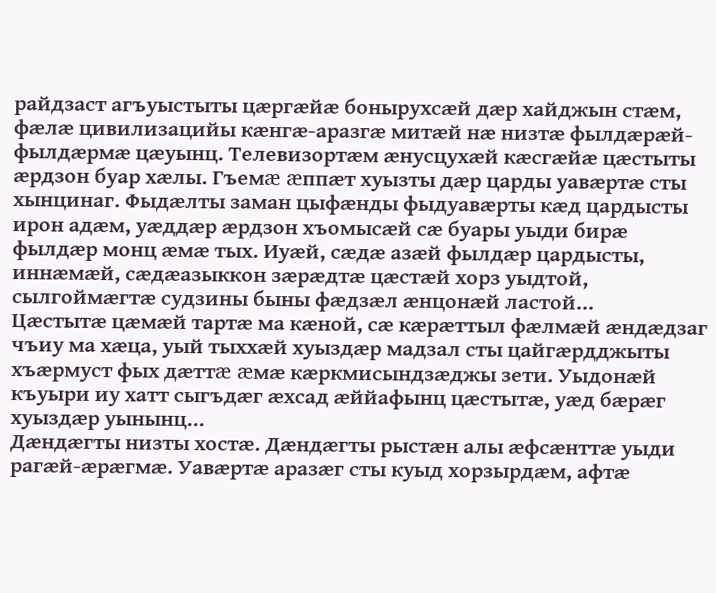райдзаст агъуыстыты цæргæйæ бонырухсæй дæр хайджын стæм, фæлæ цивилизацийы кæнгæ-аразгæ митæй нæ низтæ фылдæрæй-фылдæрмæ цæуынц. Телевизортæм æнусцухæй кæсгæйæ цæстыты æрдзон буар хæлы. Гъемæ æппæт хуызты дæр царды уавæртæ сты хынцинаг. Фыдæлты заман цыфæнды фыдуавæрты кæд цардысты ирон адæм, уæддæр æрдзон хъомысæй сæ буары уыди бирæ фылдæр монц æмæ тых. Иуæй, сæдæ азæй фылдæр цардысты, иннæмæй, сæдæазыккон зæрæдтæ цæстæй хорз уыдтой, сылгоймæгтæ судзины быны фæдзæл æнцонæй ластой...
Цæстытæ цæмæй тартæ ма кæной, сæ кæрæттыл фæлмæй æндæдзаг чъиу ма хæца, уый тыххæй хуыздæр мадзал сты цайгæрдджыты хъæрмуст фых дæттæ æмæ кæркмисындзæджы зети. Уыдонæй къуыри иу хатт сыгъдæг æхсад æййафынц цæстытæ, уæд бæрæг хуыздæр уынынц...
Дæндæгты низты хостæ. Дæндæгты рыстæн алы æфсæнттæ уыди рагæй-æрæгмæ. Уавæртæ аразæг сты куыд хорзырдæм, афтæ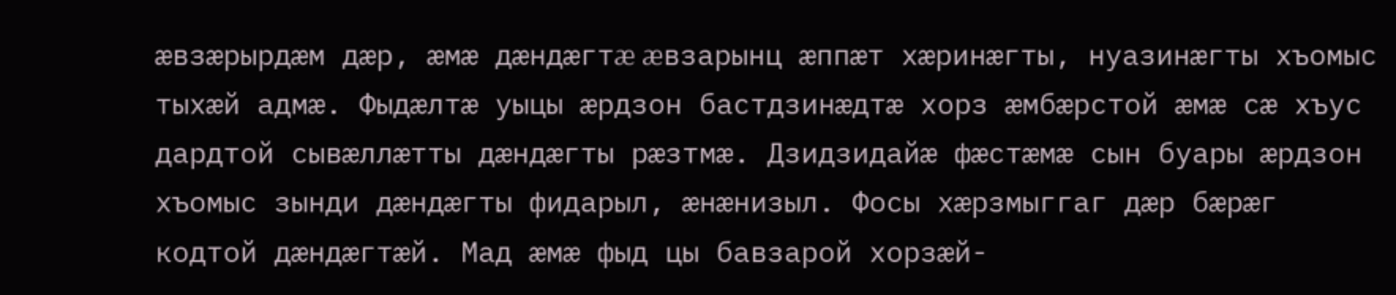æвзæрырдæм дæр, æмæ дæндæгтæ æвзарынц æппæт хæринæгты, нуазинæгты хъомыс тыхæй адмæ. Фыдæлтæ уыцы æрдзон бастдзинæдтæ хорз æмбæрстой æмæ сæ хъус дардтой сывæллæтты дæндæгты рæзтмæ. Дзидзидайæ фæстæмæ сын буары æрдзон хъомыс зынди дæндæгты фидарыл, æнæнизыл. Фосы хæрзмыггаг дæр бæрæг кодтой дæндæгтæй. Мад æмæ фыд цы бавзарой хорзæй-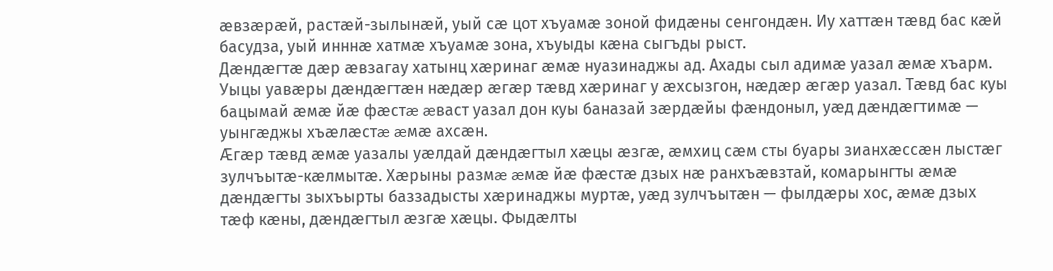æвзæрæй, растæй-зылынæй, уый сæ цот хъуамæ зоной фидæны сенгондæн. Иу хаттæн тæвд бас кæй басудза, уый инннæ хатмæ хъуамæ зона, хъуыды кæна сыгъды рыст.
Дæндæгтæ дæр æвзагау хатынц хæринаг æмæ нуазинаджы ад. Ахады сыл адимæ уазал æмæ хъарм. Уыцы уавæры дæндæгтæн нæдæр æгæр тæвд хæринаг у æхсызгон, нæдæр æгæр уазал. Тæвд бас куы бацымай æмæ йæ фæстæ æваст уазал дон куы баназай зæрдæйы фæндоныл, уæд дæндæгтимæ — уынгæджы хъæлæстæ æмæ ахсæн.
Æгæр тæвд æмæ уазалы уæлдай дæндæгтыл хæцы æзгæ, æмхиц сæм сты буары зианхæссæн лыстæг зулчъытæ-кæлмытæ. Хæрыны размæ æмæ йæ фæстæ дзых нæ ранхъæвзтай, комарынгты æмæ дæндæгты зыхъырты баззадысты хæринаджы муртæ, уæд зулчъытæн — фылдæры хос, æмæ дзых тæф кæны, дæндæгтыл æзгæ хæцы. Фыдæлты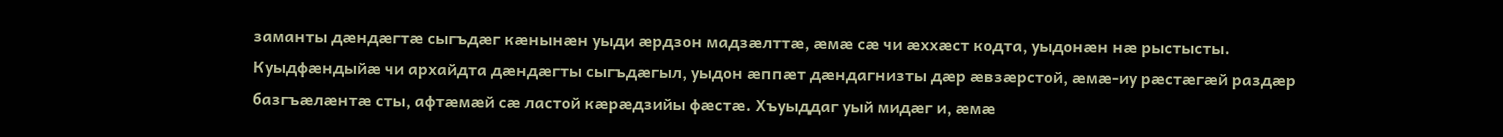заманты дæндæгтæ сыгъдæг кæнынæн уыди æрдзон мадзæлттæ, æмæ сæ чи æххæст кодта, уыдонæн нæ рыстысты. Куыдфæндыйæ чи архайдта дæндæгты сыгъдæгыл, уыдон æппæт дæндагнизты дæр æвзæрстой, æмæ-иу рæстæгæй раздæр базгъæлæнтæ сты, афтæмæй сæ ластой кæрæдзийы фæстæ. Хъуыддаг уый мидæг и, æмæ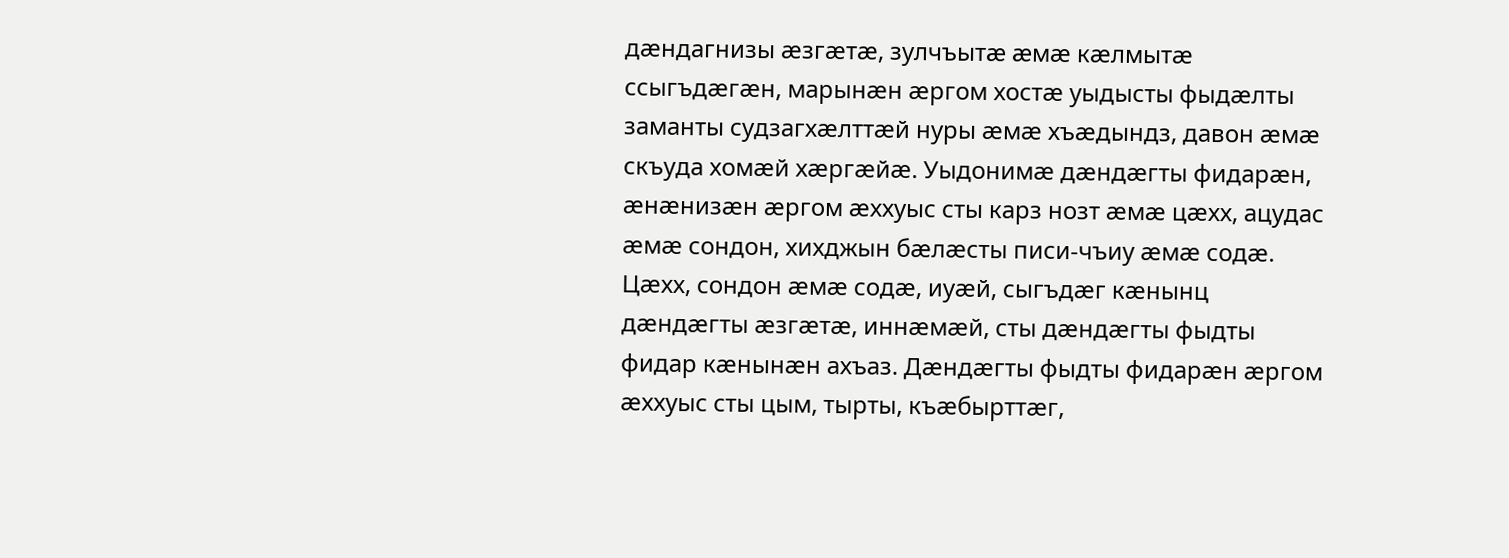дæндагнизы æзгæтæ, зулчъытæ æмæ кæлмытæ ссыгъдæгæн, марынæн æргом хостæ уыдысты фыдæлты заманты судзагхæлттæй нуры æмæ хъæдындз, давон æмæ скъуда хомæй хæргæйæ. Уыдонимæ дæндæгты фидарæн, æнæнизæн æргом æххуыс сты карз нозт æмæ цæхх, ацудас æмæ сондон, хихджын бæлæсты писи-чъиу æмæ содæ. Цæхх, сондон æмæ содæ, иуæй, сыгъдæг кæнынц дæндæгты æзгæтæ, иннæмæй, сты дæндæгты фыдты фидар кæнынæн ахъаз. Дæндæгты фыдты фидарæн æргом æххуыс сты цым, тырты, къæбырттæг,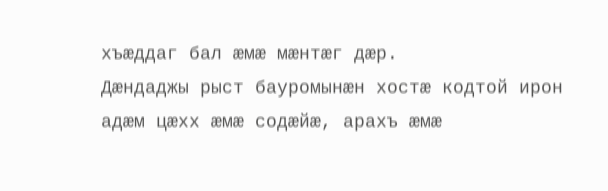хъæддаг бал æмæ мæнтæг дæр.
Дæндаджы рыст бауромынæн хостæ кодтой ирон адæм цæхх æмæ содæйæ, арахъ æмæ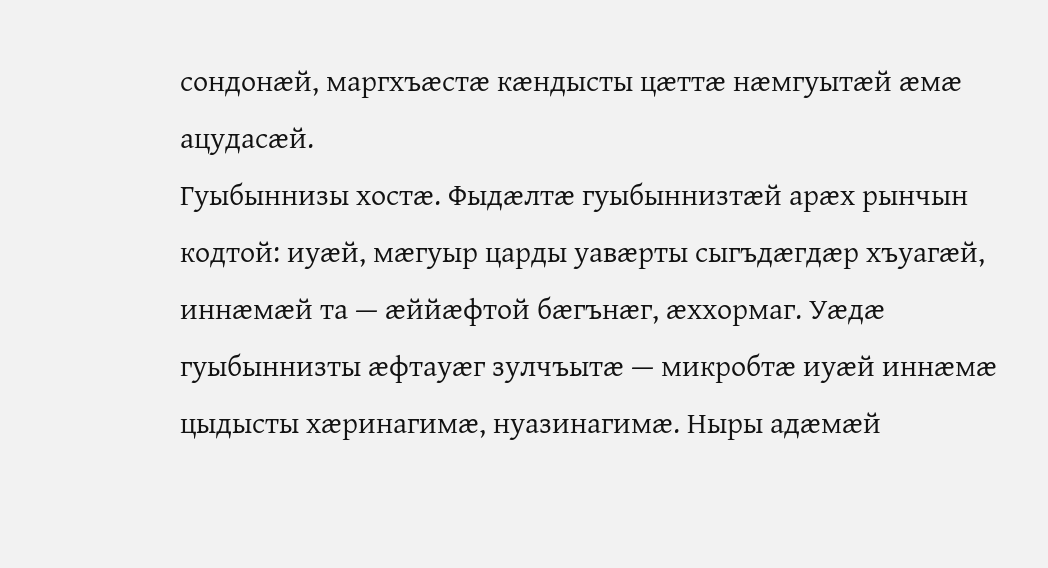сондонæй, маргхъæстæ кæндысты цæттæ нæмгуытæй æмæ ацудасæй.
Гуыбыннизы хостæ. Фыдæлтæ гуыбыннизтæй арæх рынчын кодтой: иуæй, мæгуыр царды уавæрты сыгъдæгдæр хъуагæй, иннæмæй та — æййæфтой бæгънæг, æххормаг. Уæдæ гуыбыннизты æфтауæг зулчъытæ — микробтæ иуæй иннæмæ цыдысты хæринагимæ, нуазинагимæ. Ныры адæмæй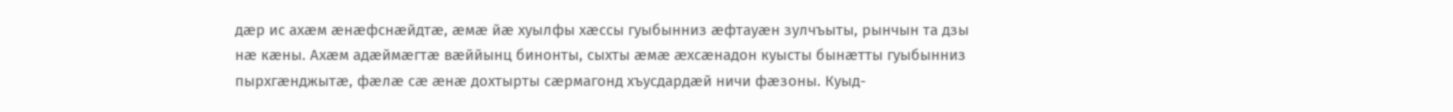дæр ис ахæм æнæфснæйдтæ, æмæ йæ хуылфы хæссы гуыбынниз æфтауæн зулчъыты, рынчын та дзы нæ кæны. Ахæм адæймæгтæ вæййынц бинонты, сыхты æмæ æхсæнадон куысты бынæтты гуыбынниз пырхгæнджытæ, фæлæ сæ æнæ дохтырты сæрмагонд хъусдардæй ничи фæзоны. Куыд-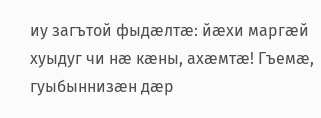иу загътой фыдæлтæ: йæхи маргæй хуыдуг чи нæ кæны, ахæмтæ! Гъемæ, гуыбыннизæн дæр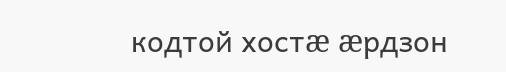кодтой хостæ æрдзон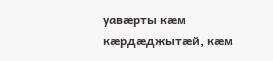уавæрты кæм кæрдæджытæй, кæм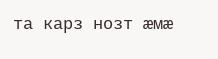та карз нозт æмæ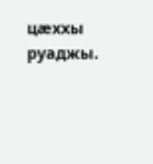цæххы руаджы.